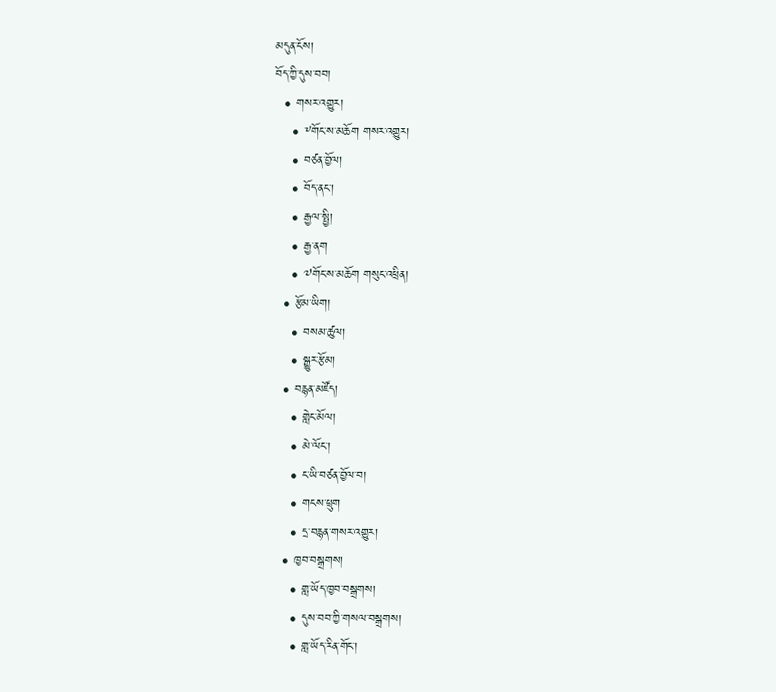མདུན་ངོས།
བོད་ཀྱི་དུས་བབ།
  • གསར་འགྱུར།
    • ༸གོང་ས་མཆོག གསར་འགྱུར།
    • བཙན་བྱོལ།
    • བོད་ནང་།
    • རྒྱལ་སྤྱི།
    • རྒྱ་ནག
    • ༧གོང་ས་མཆོག གསུང་འཕྲིན།
  • རྩོམ་ཡིག།
    • བསམ་ཚུལ།
    • སྒྱུར་རྩོམ།
  • བརྙན་མཛོད།
    • གླེང་མོལ།
    • མེ་ལོང་།
    • ང་ཡི་བཙན་བྱོལ་བ།
    • གངས་ཕྲུག
    • དྲ་བརྙན་གསར་འགྱུར།
  • ཁྱབ་བསྒྲགས།
    • གླ་ཡོད་ཁྱབ་བསྒྲགས།
    • དུས་བབ་ཀྱི་གསལ་བསྒྲགས།
    • གླ་ཡོད་རིན་གོང་།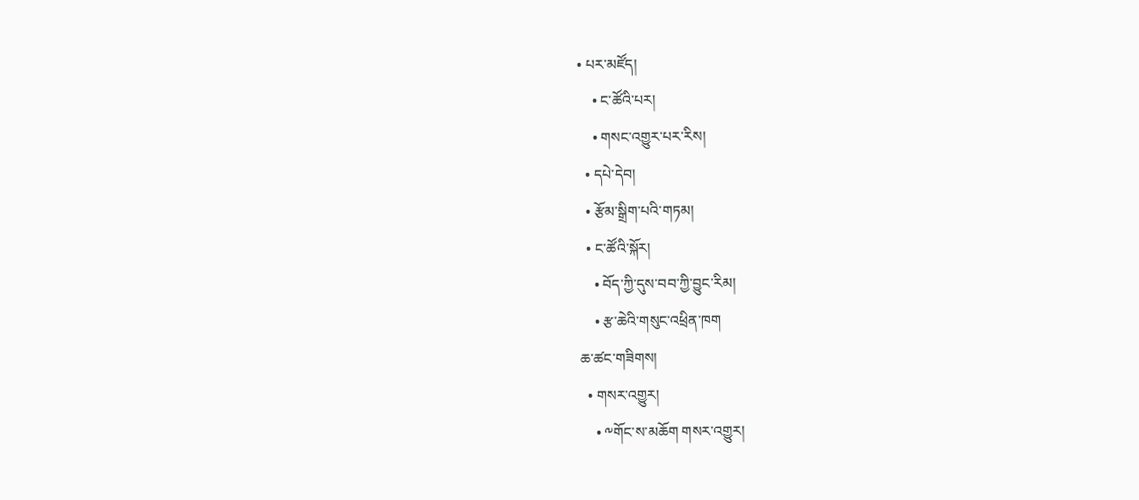• པར་མཛོད།
    • ང་ཚོའི་པར།
    • གསང་འགྱུར་པར་རིས།
  • དཔེ་དེབ།
  • རྩོམ་སྒྲིག་པའི་གཏམ།
  • ང་ཚོའི་སྐོར།
    • བོད་ཀྱི་དུས་བབ་ཀྱི་བྱུང་རིམ།
    • རྩ་ཆེའི་གསུང་འཕྲིན་ཁག
ཆ་ཚང་གཟིགས།
  • གསར་འགྱུར།
    • ༸གོང་ས་མཆོག གསར་འགྱུར།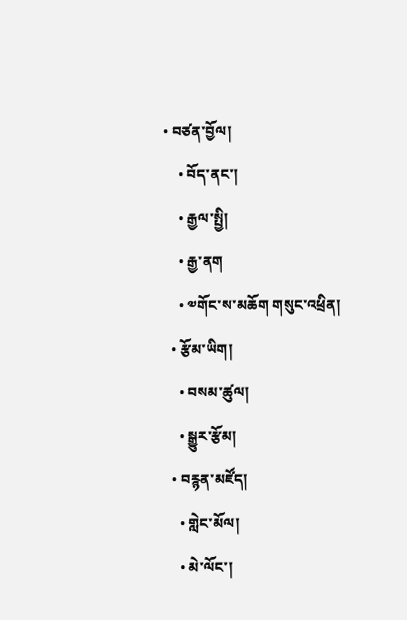• བཙན་བྱོལ།
    • བོད་ནང་།
    • རྒྱལ་སྤྱི།
    • རྒྱ་ནག
    • ༧གོང་ས་མཆོག གསུང་འཕྲིན།
  • རྩོམ་ཡིག།
    • བསམ་ཚུལ།
    • སྒྱུར་རྩོམ།
  • བརྙན་མཛོད།
    • གླེང་མོལ།
    • མེ་ལོང་།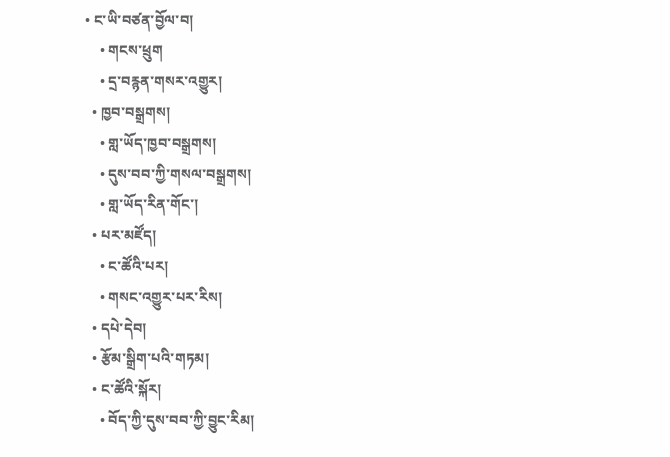• ང་ཡི་བཙན་བྱོལ་བ།
    • གངས་ཕྲུག
    • དྲ་བརྙན་གསར་འགྱུར།
  • ཁྱབ་བསྒྲགས།
    • གླ་ཡོད་ཁྱབ་བསྒྲགས།
    • དུས་བབ་ཀྱི་གསལ་བསྒྲགས།
    • གླ་ཡོད་རིན་གོང་།
  • པར་མཛོད།
    • ང་ཚོའི་པར།
    • གསང་འགྱུར་པར་རིས།
  • དཔེ་དེབ།
  • རྩོམ་སྒྲིག་པའི་གཏམ།
  • ང་ཚོའི་སྐོར།
    • བོད་ཀྱི་དུས་བབ་ཀྱི་བྱུང་རིམ།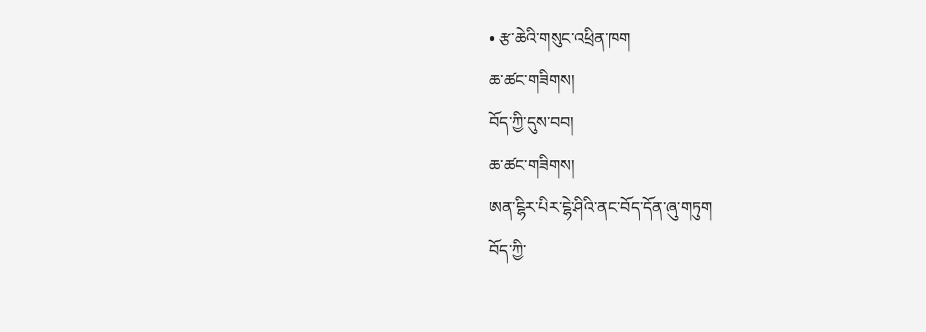• རྩ་ཆེའི་གསུང་འཕྲིན་ཁག
ཆ་ཚང་གཟིགས།
བོད་ཀྱི་དུས་བབ།
ཆ་ཚང་གཟིགས།
ཨན་ངྷིར་པིར་ངྷེ་ཤིའི་ནང་བོད་དོན་ཞུ་གཏུག
བོད་ཀྱི་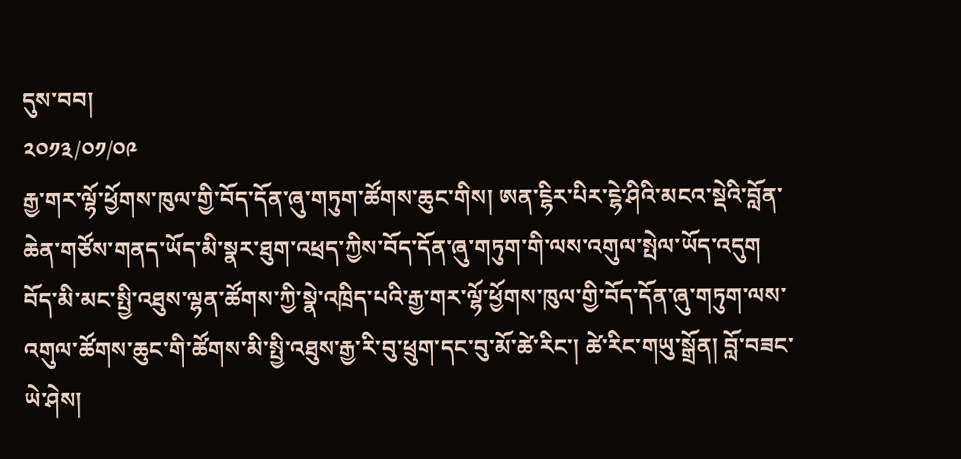དུས་བབ།
༢༠༡༣/༠༡/༠༩
རྒྱ་གར་ལྷོ་ཕྱོགས་ཁུལ་གྱི་བོད་དོན་ཞུ་གཏུག་ཚོགས་ཆུང་གིས། ཨན་ངྷིར་པིར་ངྷེ་ཤིའི་མངའ་སྡེའི་བློན་ཆེན་གཙོས་གནད་ཡོད་མི་སྣར་ཐུག་འཕྲད་ཀྱིས་བོད་དོན་ཞུ་གཏུག་གི་ལས་འགུལ་སྤེལ་ཡོད་འདུག
བོད་མི་མང་སྤྱི་འཐུས་ལྷན་ཚོགས་ཀྱི་སྣེ་འཁྲིད་པའི་རྒྱ་གར་ལྷོ་ཕྱོགས་ཁུལ་གྱི་བོད་དོན་ཞུ་གཏུག་ལས་འགུལ་ཚོགས་ཆུང་གི་ཚོགས་མི་སྤྱི་འཐུས་རྒྱ་རི་བུ་ཕྲུག་དང་བུ་མོ་ཚེ་རིང་། ཚེ་རིང་གཡུ་སྒྲོན། བློ་བཟང་ཡེ་ཤེས།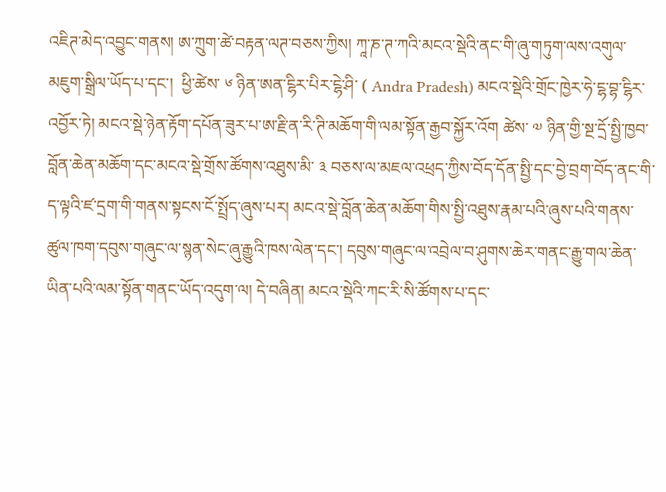འཇིཊ་མེད་འབྱུང་གནས། ཨ་ཀྲུག་ཚེ་བརྟན་ལཊ་བཅས་ཀྱིས། ཀཱ་ཎ་ཊ་ཀའི་མངའ་སྡེའི་ནང་གི་ཞུ་གཏུག་ལས་འགུལ་མཇུག་སྒྲིལ་ཡོད་པ་དང་།  ཕྱི་ཚེས་ ༦ ཉིན་ཨན་ངྷིར་པིར་ངྷེ་ཤི་ ( Andra Pradesh) མངའ་སྡེའི་གྲོང་ཁྱེར་ཧེ་ངྷ་བྷ་ངྷིར་འབྱོར་ཏེ། མངའ་སྡེ་ཉེན་རྟོག་དཔོན་ཟུར་པ་ཨ་རྗི་ན་རི་ཊི་མཆོག་གི་ལམ་སྟོན་རྒྱབ་སྐྱོར་འོག ཚེས་ ༧ ཉིན་གྱི་སྔ་དྲོ་སྤྱི་ཁྱབ་བློན་ཆེན་མཆོག་དང་མངའ་སྡེ་གྲོས་ཚོགས་འཐུས་མི་ ༣ བཅས་ལ་མཇལ་འཕྲད་ཀྱིས་བོད་དོན་སྤྱི་དང་བྱེ་བྲག་བོད་ནང་གི་ད་ལྟའི་ཛ་དྲག་གི་གནས་སྟངས་ངོ་སྤྲོད་ཞུས་པར། མངའ་སྡེ་བློན་ཆེན་མཆོག་གིས་སྤྱི་འཐུས་རྣམ་པའི་ཞུས་པའི་གནས་ཚུལ་ཁག་དབུས་གཞུང་ལ་སྙན་སེང་ཞུ་རྒྱུའི་ཁས་ལེན་དང་། དབུས་གཞུང་ལ་འབྲེལ་བ་ཤུགས་ཆེར་གནང་རྒྱུ་གལ་ཆེན་ཡིན་པའི་ལམ་སྟོན་གནང་ཡོད་འདུག་ལ། དེ་བཞིན། མངའ་སྡེའི་ཀང་རི་སི་ཚོགས་པ་དང་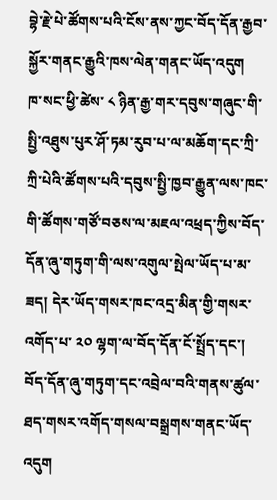བྷེ་རྗེ་པེ་ཚོགས་པའི་ངོས་ནས་ཀྱང་བོད་དོན་རྒྱབ་སྐྱོར་གནང་རྒྱུའི་ཁས་ལེན་གནང་ཡོད་འདུག
ཁ་སང་ཕྱི་ཚེས་ ༨ ཉིན་རྒྱ་གར་དབུས་གཞུང་གི་སྤྱི་འཐུས་པུར་ཤོ་ཏམ་རུབ་པ་ལ་མཆོག་དང་ཀྲི་ཀྲི་པེའི་ཚོགས་པའི་དབུས་སྤྱི་ཁྱབ་རྒྱུན་ལས་ཁང་གི་ཚོགས་གཙོ་བཅས་ལ་མཇལ་འཕྲད་ཀྱིས་བོད་དོན་ཞུ་གཏུག་གི་ལས་འགུལ་སྤེལ་ཡོད་པ་མ་ཟད། དེར་ཡོད་གསར་ཁང་འདྲ་མིན་གྱི་གསར་འགོད་པ་ ༢༠ ལྷག་ལ་བོད་དོན་ངོ་སྤྲོད་དང་། བོད་དོན་ཞུ་གཏུག་དང་འབྲེལ་བའི་གནས་ཚུལ་ཐད་གསར་འགོད་གསལ་བསྒྲགས་གནང་ཡོད་འདུག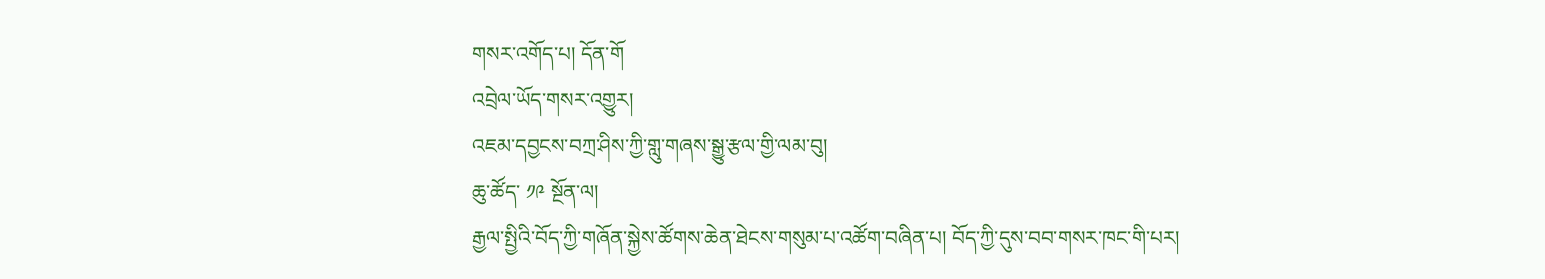གསར་འགོད་པ། དོན་གོ
འབྲེལ་ཡོད་གསར་འགྱུར།
འཇམ་དབྱངས་བཀྲ་ཤིས་ཀྱི་གླུ་གཞས་སྒྱུ་རྩལ་གྱི་ལམ་བུ།
ཆུ་ཚོད་ ༡༩ སྔོན་ལ།
རྒྱལ་སྤྱིའི་བོད་ཀྱི་གཞོན་སྐྱེས་ཚོགས་ཆེན་ཐེངས་གསུམ་པ་འཚོག་བཞིན་པ། བོད་ཀྱི་དུས་བབ་གསར་ཁང་གི་པར།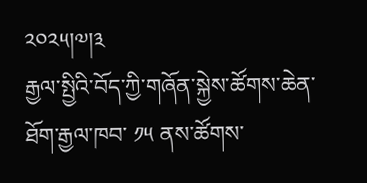༢༠༢༥།༧།༣
རྒྱལ་སྤྱིའི་བོད་ཀྱི་གཞོན་སྐྱེས་ཚོགས་ཆེན་ཐོག་རྒྱལ་ཁབ་ ༡༥ ནས་ཚོགས་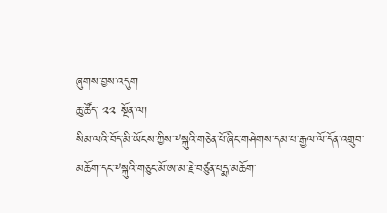ཞུགས་བྱས་འདུག
ཆུ་ཚོད་ ༢༢ སྔོན་ལ།
སིམ་ལའི་བོད་མི་ཡོངས་ཀྱིས་༸སྐུའི་གཅེན་པོ་ཞིང་གཤེགས་དམ་པ་རྒྱལ་ལོ་དོན་འགྲུབ་མཆོག་དང་༸སྐུའི་གཅུང་མོ་ཨ་མ་རྗེ་བཙུན་པདྨ་མཆོག་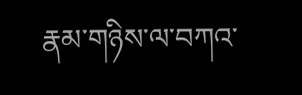རྣམ་གཉིས་ལ་བཀའ་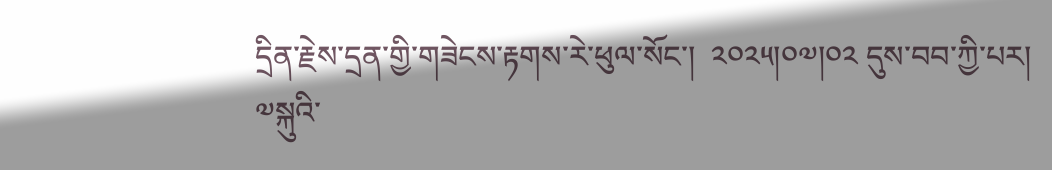དྲིན་རྗེས་དྲན་གྱི་གཟེངས་རྟགས་རེ་ཕུལ་སོང་།  ༢༠༢༥།༠༧།༠༢ དུས་བབ་ཀྱི་པར།
༧སྐུའི་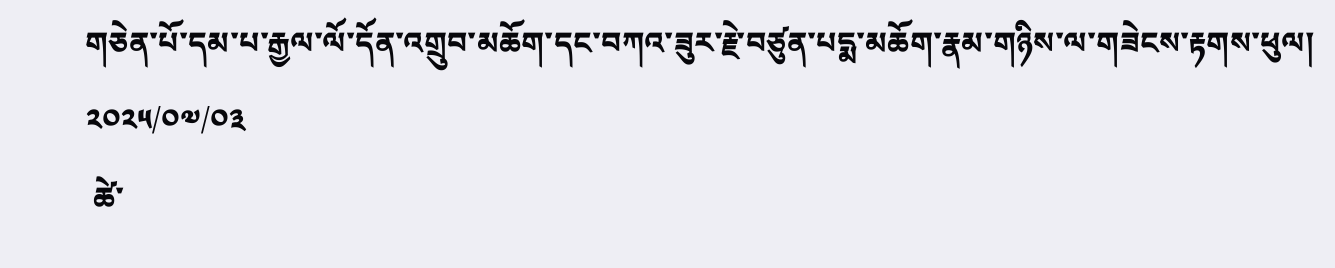གཅེན་པོ་དམ་པ་རྒྱལ་ལོ་དོན་འགྲུབ་མཆོག་དང་བཀའ་ཟུར་རྗེ་བཙུན་པདྨ་མཆོག་རྣམ་གཉིས་ལ་གཟེངས་རྟགས་ཕུལ།
༢༠༢༥/༠༧/༠༣
 ཚེ་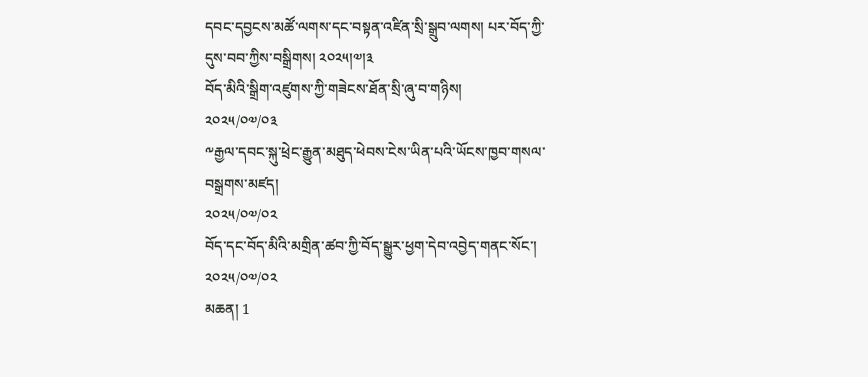དབང་དབྱངས་མཚོ་ལགས་དང་བསྟན་འཛིན་སྲི་སྒྲུབ་ལགས། པར་བོད་ཀྱི་དུས་བབ་ཀྱིས་བསྒྲིགས། ༢༠༢༥།༧།༣
བོད་མིའི་སྒྲིག་འཛུགས་ཀྱི་གཟེངས་ཐོན་སྲི་ཞུ་བ་གཉིས།
༢༠༢༥/༠༧/༠༣
༸རྒྱལ་དབང་སྐུ་ཕྲེང་རྒྱུན་མཐུད་ཕེབས་ངེས་ཡིན་པའི་ཡོངས་ཁྱབ་གསལ་བསྒྲགས་མཛད།
༢༠༢༥/༠༧/༠༢
བོད་དང་བོད་མིའི་མགྲིན་ཚབ་ཀྱི་བོད་སྒྱུར་ཕྱག་དེབ་འབྱེད་གནང་སོང་།
༢༠༢༥/༠༧/༠༢
མཆན། 1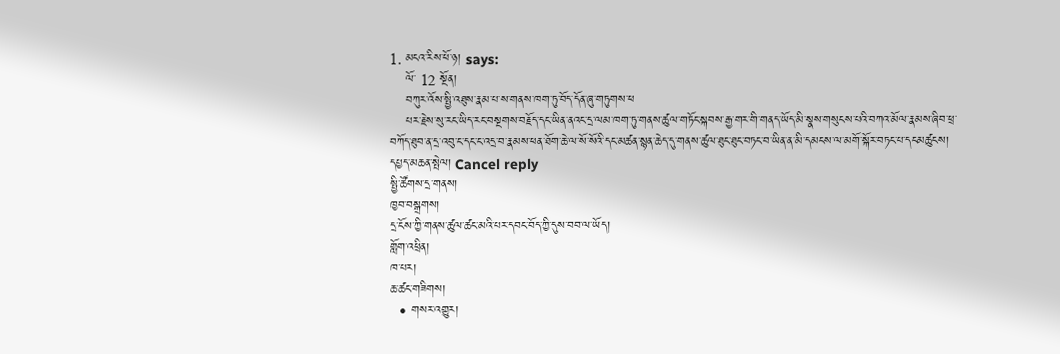1. མངའ་རིས་ཕོ་ཉ། says:
    ལོ་ 12 སྔོན།
    བཀུར་འོས་སྤྱི་འཐུས་རྣམ་པ་ས་གནས་ཁག་ཏུ་བོད་དོན་ཞུ་གཏུགས་ཕ
    པར་རྗེས་སུ་རང་ཡིད་རང་བསྔགས་བརྗོད་དང་ཡིན་ནའང་དྲ་ལམ་ཁག་ཏུ་གནས་ཚུལ་གཏོང་སྐབས་རྒྱ་གར་གི་གནད་ཡོད་མི་སྣས་གསུངས་པའི་བཀའ་མོལ་རྣམས་ཞིབ་ཕྲ་བཀོད་ཐུབ་ན་དྲ་འབུ་ང་དང་ང་འདྲ་བ་རྣམས་ཕན་ཐོག་ཆེ་ལ་སོ་སོའི་དང་མཚན་སྙན་ཆེད་དུ་གནས་ཚུལ་ཐུང་ཐུང་བཏང་བ་ཡིན་ན་མི་དམངས་ལ་མགོ་སྐོར་བཏང་པ་དངམཚུངས།
དཔྱད་མཆན་སྤེལ། Cancel reply
སྤྱི་ཚོགས་དྲ་གནས།
ཁྱབ་བསྒྲགས།
དྲ་ངོས་ཀྱི་གནས་ཚུལ་ཚང་མའི་པར་དབང་བོད་ཀྱི་དུས་བབ་ལ་ཡོད།
གློག་འཕྲིན།
ཁ་པར།
ཆ་ཚང་གཟིགས།
  • གསར་འགྱུར།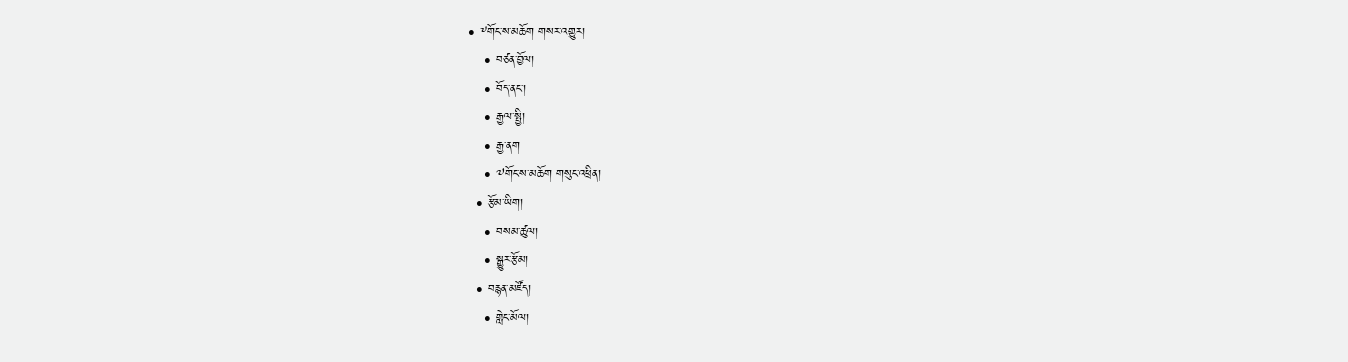• ༸གོང་ས་མཆོག གསར་འགྱུར།
    • བཙན་བྱོལ།
    • བོད་ནང་།
    • རྒྱལ་སྤྱི།
    • རྒྱ་ནག
    • ༧གོང་ས་མཆོག གསུང་འཕྲིན།
  • རྩོམ་ཡིག།
    • བསམ་ཚུལ།
    • སྒྱུར་རྩོམ།
  • བརྙན་མཛོད།
    • གླེང་མོལ།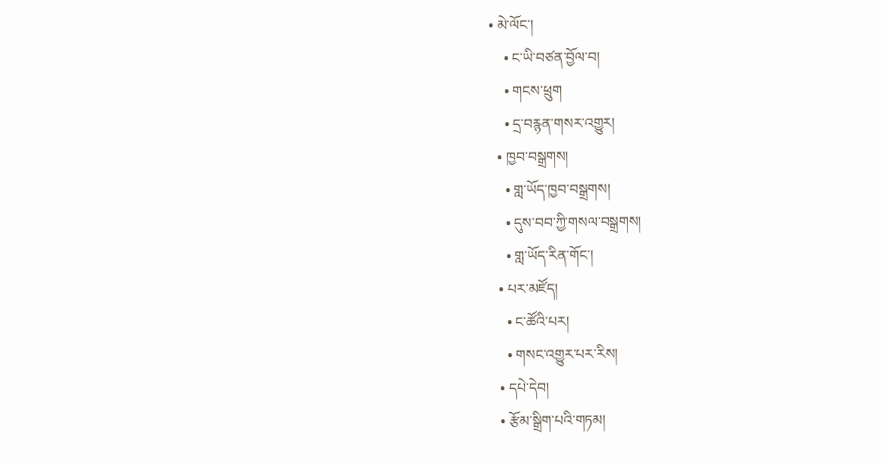• མེ་ལོང་།
    • ང་ཡི་བཙན་བྱོལ་བ།
    • གངས་ཕྲུག
    • དྲ་བརྙན་གསར་འགྱུར།
  • ཁྱབ་བསྒྲགས།
    • གླ་ཡོད་ཁྱབ་བསྒྲགས།
    • དུས་བབ་ཀྱི་གསལ་བསྒྲགས།
    • གླ་ཡོད་རིན་གོང་།
  • པར་མཛོད།
    • ང་ཚོའི་པར།
    • གསང་འགྱུར་པར་རིས།
  • དཔེ་དེབ།
  • རྩོམ་སྒྲིག་པའི་གཏམ།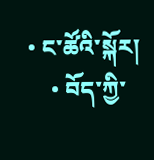• ང་ཚོའི་སྐོར།
    • བོད་ཀྱི་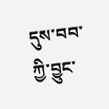དུས་བབ་ཀྱི་བྱུང་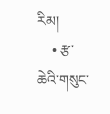རིམ།
    • རྩ་ཆེའི་གསུང་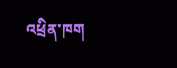འཕྲིན་ཁག